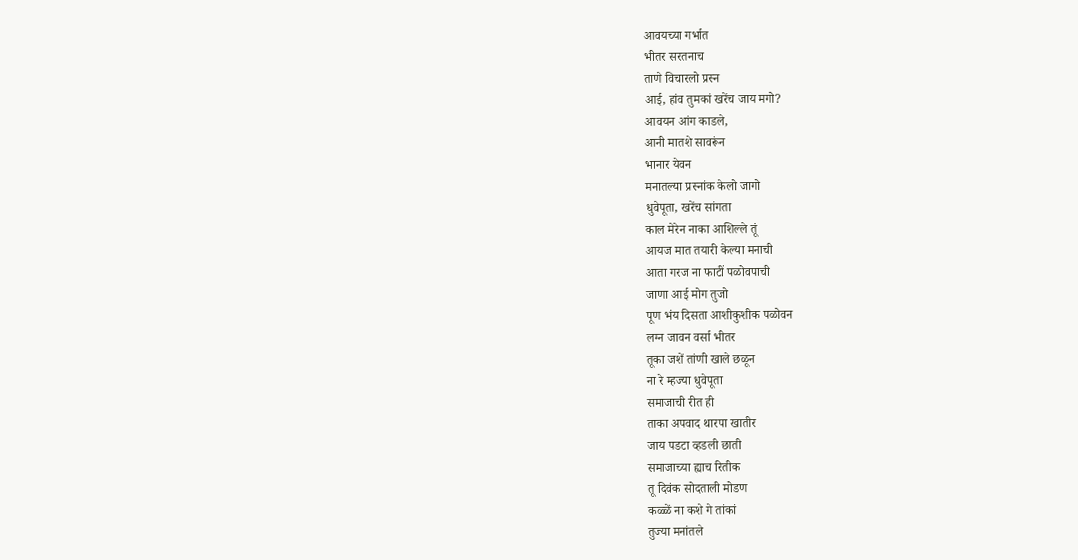आवयच्या गर्भात
भीतर सरतनाच
ताणे विचारलो प्रस्न
आई, हांव तुमकां खरेंच जाय मगो?
आवयन आंग काडले,
आनी मातशे सावरूंन
भानार येवन
मनातल्या प्रस्नांक केलो जागो
धुवेपूता, खरेंच सांगता
काल मेरेन नाका आशिल्ले तूं
आयज मात तयारी केल्या मनाची
आता गरज ना फाटीं पळोवपाची
जाणा आई मोग तुजो
पूण भंय दिसता आशीकुशीक पळोवन
लग्न जावन वर्सा भीतर
तूका जशें तांणी खाले छळून
ना रे म्हज्या धुवेपूता
समाजाची रीत ही
ताका अपवाद थारपा खातीर
जाय पडटा व्हडली छाती
समाजाच्या ह्याच रितीक
तू दिवंक सोदताली मोडण
कळ्ळें ना कशे गे तांकां
तुज्या मनांतले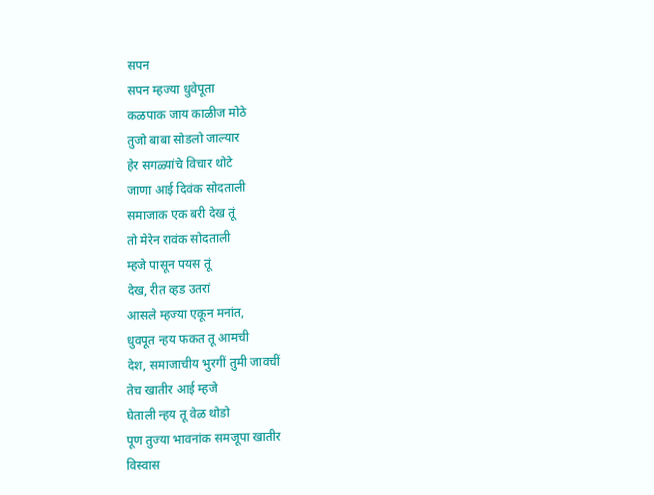सपन
सपन म्हज्या धुवेपूता
कळपाक जाय काळीज मोठे
तुजो बाबा सोडलो जाल्यार
हेर सगळ्यांचे विचार थोटे
जाणा आई दिवंक सोदताली
समाजाक एक बरी देख तूं
तो मेरेन रावंक सोदताली
म्हजे पासून पयस तूं
देख, रीत व्हड उतरां
आसले म्हज्या एकून मनांत,
धुवपूत न्हय फकत तू आमची
देश, समाजाचीय भुरगीं तुमी जावचीं
तेच खातीर आई म्हजे
घेताली न्हय तू वेळ थोडो
पूण तुज्या भावनांक समजूपा खातीर
विस्वास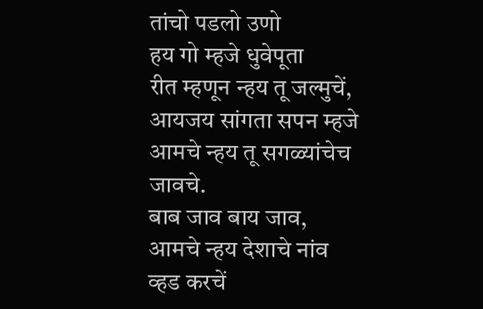तांचो पडलो उणो
हय गो म्हजे धुवेपूता
रीत म्हणून न्हय तू जल्मुचें,
आयजय सांगता सपन म्हजे
आमचे न्हय तू सगळ्यांचेच जावचे.
बाब जाव बाय जाव,
आमचे न्हय देशाचे नांव व्हड करचें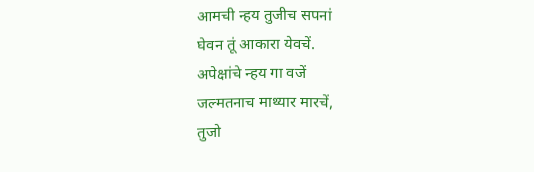आमची न्हय तुजीच सपनां
घेवन तूं आकारा येवचें.
अपेक्षांचे न्हय गा वजें
जल्मतनाच माथ्यार मारचें,
तुजो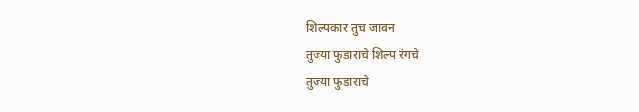शिल्पकार तुच जावन
तुज्या फुडाराचे शिल्प रंगचे
तुज्या फुडाराचे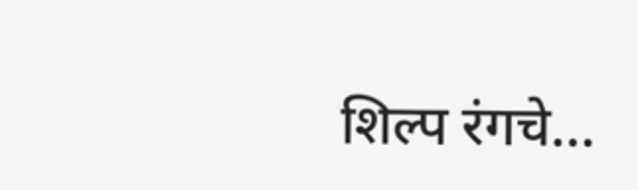शिल्प रंगचे...